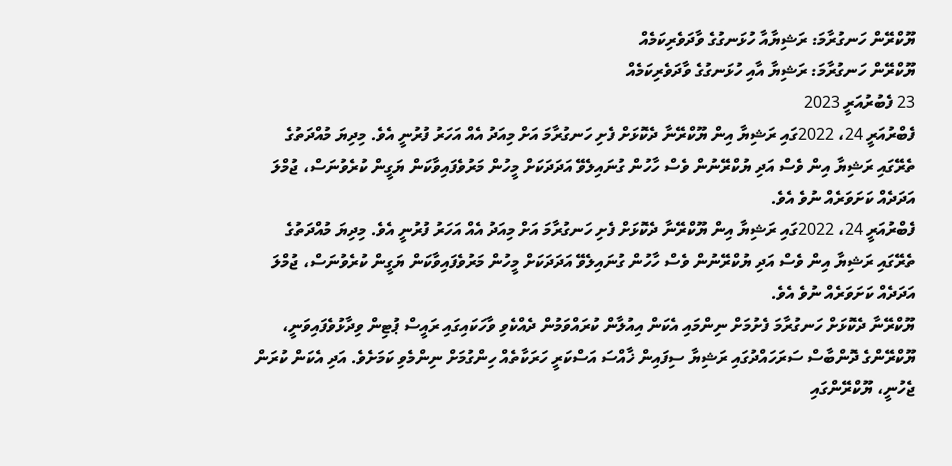ޔޫކްރޭން ހަނގުރާމަ: ރަޝިޔާއާ ހުޅަނގުގެ ވާދަވެރިކަމެއް
ޔޫކްރޭން ހަނގުރާމަ: ރަޝިޔާ އާއި ހުޅަނގުގެ ވާދަވެރިކަމެއް
23 ފެބުރުއަރީ 2023
ފެބްރުއަރީ 24، 2022ގައި ރަޝިޔާ އިން ޔޫކްރޭނާ ދެކޮޅަށް ފެށި ހަނގުރާމަ އަށް މިއަދު އެއް އަހަރު ފުރުނީ އެވެ. މިދިޔަ މުއްދަތުގެ ތެރޭގައި ރަޝިޔާ އިން ވެސް އަދި ޔުކްރޭނުން ވެސް ހާހުން ގުނައިލެވޭ އަދަދަކަށް މީހުން މަރުވެފައިވާކަން ޔަގީން ކުރެވުނަސް، ޖުމްލަ އަދަދެއް ކަށަވަރެއް ނުވެ އެވެ.
ފެބްރުއަރީ 24، 2022ގައި ރަޝިޔާ އިން ޔޫކްރޭނާ ދެކޮޅަށް ފެށި ހަނގުރާމަ އަށް މިއަދު އެއް އަހަރު ފުރުނީ އެވެ. މިދިޔަ މުއްދަތުގެ ތެރޭގައި ރަޝިޔާ އިން ވެސް އަދި ޔުކްރޭނުން ވެސް ހާހުން ގުނައިލެވޭ އަދަދަކަށް މީހުން މަރުވެފައިވާކަން ޔަގީން ކުރެވުނަސް، ޖުމްލަ އަދަދެއް ކަށަވަރެއް ނުވެ އެވެ.
ޔޫކްރޭނާ ދެކޮޅަށް ހަނގުރާމަ ފެށުމަށް ނިންމައި އެކަން އިއުލާން ކުރައްވަމުން ދެއްކެވި ވާހަކައިގައި ރައީސް ޕުޓިން ވިދާޅުވެފައިވަނީ، ޔޫކްރޭންގެ ދޮންބާސް ސަރަހައްދުގައި ރަޝިޔާ ސިފައިން ޚާއްސަ އަސްކަރީ ހަރަކާތެއް ހިންގުމަށް ނިންމެވި ކަމަށެވެ. އަދި އެކަން ކުރަން ޖެހުނީ، ޔޫކްރޭންގައި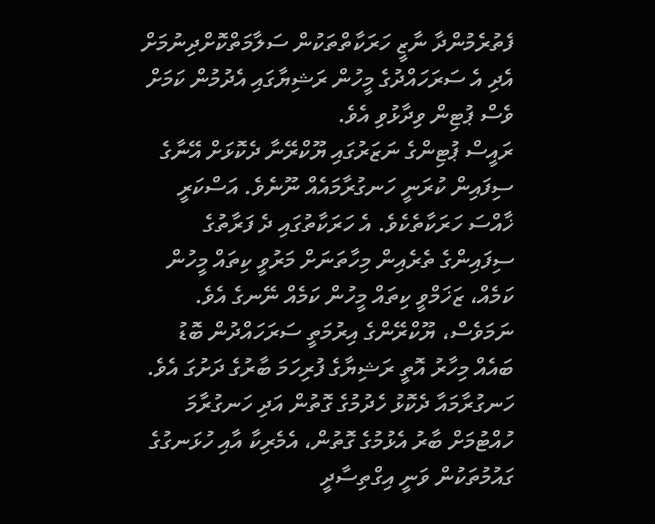ފެތުރެމުންދާ ނާޒީ ހަރަކާތްތަކުން ސަލާމަތްކޮށްދިނުމަށް އެދި އެ ސަރަހައްދުގެ މީހުން ރަޝިޔާގައި އެދުމުން ކަމަށް ވެސް ޕުޓިން ވިދާޅުވި އެވެ.
ރައީސް ޕުޓިންގެ ނަޒަރުގައި ޔޫކްރޭނާ ދެކޮޅަށް އޭނާގެ ސިފައިން ކުރަނީ ހަނގުރާމައެއް ނޫނެވެ. އަސްކަރީ ޚާއްސަ ހަރަކާތެކެވެ. އެ ހަރަކާތުގައި ދެ ފަރާތުގެ ސިފައިންގެ ތެރެއިން މިހާތަނަށް މަރުވީ ކިތައް މީހުން ކަމެއް، ޒަޚަމްވީ ކިތައް މީހުން ކަމެއް ނޭނގެ އެވެ.
ނަމަވެސް، ޔޫކްރޭންގެ އިރުމަތީ ސަރަހައްދުން ބޮޑު ބައެއް މިހާރު އޮތީ ރަޝިޔާގެ ފުރިހަމަ ބާރުގެ ދަށުގަ އެވެ. ހަނގުރާމައާ ދެކޮޅު ހެދުމުގެ ގޮތުން އަދި ހަނގުރާމަ ހުއްޓުމަށް ބާރު އެޅުމުގެ ގޮތުން، އެމެރިކާ އާއި ހުޅަނގުގެ ގައުމުތަކުން ވަނީ އިގްތިސާދީ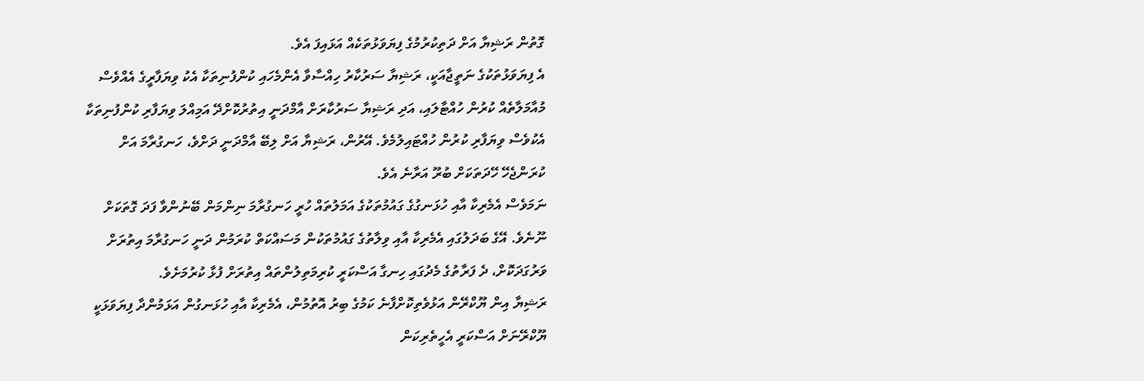ގޮތުން ރަޝިޔާ އަށް ދަތިކުރުމުގެ ފިޔަވަޅުތަކެއް އަޅައިފަ އެވެ.
އެ ފިޔަވަޅުތަކުގެ ނަތީޖާއަކީ، ރަޝިޔާ ސަރުކާރު ހިއްސާވާ އެންމެހައި ކުންފުނިތަކާ އެކު ވިޔަފާރީގެ އެއްވެސް މުއާމަލާތެއް ކުރުން ހުއްޓާލައި، އަދި ރަޝިޔާ ސަރުކާރަށް އާމްދަނީ އިތުރުކޮށްދޭ އަމިއްލަ ވިޔަފާރި ކުންފުނިތަކާ އެކުވެސް ވިޔަފާރި ކުރުން ހުއްޓައިލުމެވެ. އޭރުން، ރަޝިޔާ އަށް ލިބޭ އާމްދަނީ ދަށްވެ، ހަނގުރާމަ އަށް ކުރަންޖެހޭ ހޭދަތަކަށް ބުރޫ އަރާނެ އެވެ.
ނަމަވެސް އެމެރިކާ އާއި ހުޅަނގުގެ ގައުމުތަކުގެ އަމަލުތައް ހުރީ ހަނގުރާމަ ނިންމަން ބޭނުންވާ ފަދަ ގޮތަކަށް ނޫނެވެ. އޭގެ ބަދަލުގައި އެމެރިކާ އާއި ވިލާތުގެ ގައުމުތަކުން މަސައްކަތް ކުރަމުން ދަނީ ހަނގުރާމަ އިތުރަށް ވަރުގަދަކޮށް، ދެ ފަރާތުގެ މެދުގައި ހިނގާ އަސްކަރީ ކުރިމަތިލުންތައް އިތުރަށް ފުޅާ ކުރުމަށެވެ.
ރަޝިޔާ އިން ޔޫކްރޭން އަޅުވެތިކޮށްފާނެ ކަމުގެ ބިރު އޮތުމުން، އެމެރިކާ އާއި ހުޅަނގުން އަޅަމުންދާ ފިޔަވަޅަކީ ޔޫކްރޭނަށް އަސްކަރީ އެހީތެރިކަން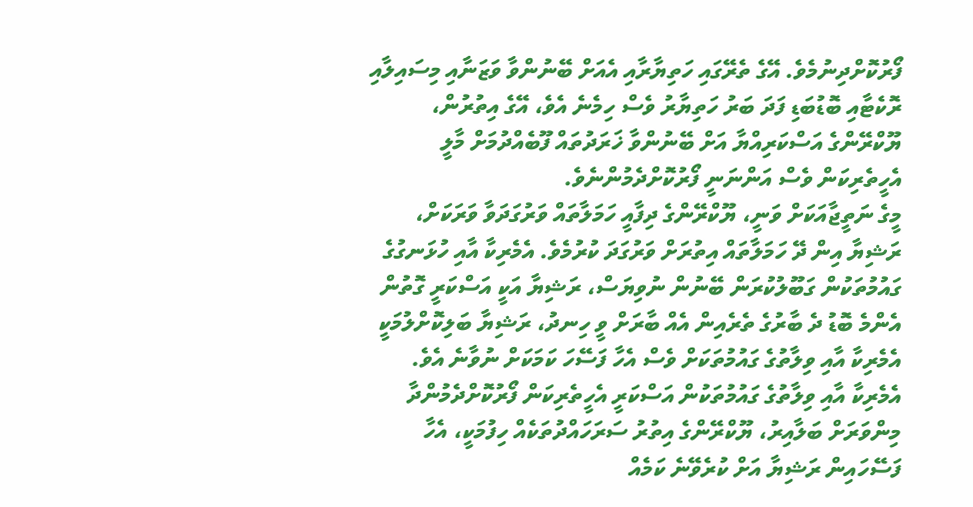ފޯރުކޮށްދިނުމެވެ. އޭގެ ތެރޭގައި ހަތިޔާރާއި އެއަށް ބޭނުންވާ ވަޒަނާއި މިސައިލާއި ރޮކެޓާއި ބޮޑުބަޑި ފަދަ ބަރު ހަތިޔާރު ވެސް ހިމެނެ އެވެ، އޭގެ އިތުރުން، ޔޫކްރޭންގެ އަސްކަރިއްޔާ އަށް ބޭނުންވާ ޚަރަދުތައް ފޫބެއްދުމަށް މާލީ އެހީތެރިކަން ވެސް އަންނަނީ ފޯރުކޮށްދެމުންނެވެ.
މީގެ ނަތީޖާއަކަށް ވަނީ، ޔޫކްރޭންގެ ދިފާއީ ހަމަލާތައް ވަރުގަދަވާ ވަރަކަށް، ރަޝިޔާ އިން ދޭ ހަމަލާތައް އިތުރަށް ވަރުގަދަ ކުރުމެވެ. އެމެރިކާ އާއި ހުޅަނގުގެ ގައުމުތަކުން ގަބޫލުކުރަން ބޭނުން ނުވިޔަސް، ރަޝިޔާ އަކީ އަސްކަރީ ގޮތުން އެންމެ ބޮޑު ދެ ބާރުގެ ތެރެއިން އެއް ބާރަށް ވީ ހިނދު، ރަޝިޔާ ބަލިކޮށްލުމަކީ އެމެރިކާ އާއި ވިލާތުގެ ގައުމުތަކަށް ވެސް އެހާ ފަސޭހަ ކަމަކަށް ނުވާނެ އެވެ.
އެމެރިކާ އާއި ވިލާތުގެ ގައުމުތަކުން އަސްކަރީ އެހީތެރިކަން ފޯރުކޮށްދެމުންދާ މިންވަރަށް ބަލާއިރު، ޔޫކްރޭންގެ އިތުރު ސަރަހައްދުތަކެއް ހިފުމަކީ، އެހާ ފަސޭހައިން ރަޝިޔާ އަށް ކުރެވޭނެ ކަމެއް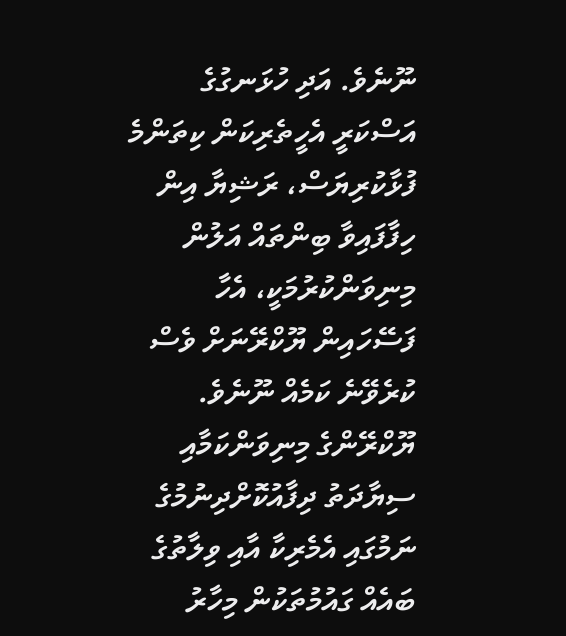ނޫނެވެ. އަދި ހުޅަނގުގެ އަސްކަރީ އެހީތެރިކަން ކިތަންމެ ފުޅާކުރިޔަސް، ރަޝިޔާ އިން ހިފާފައިވާ ބިންތައް އަލުން މިނިވަންކުރުމަކީ، އެހާ ފަސޭހައިން ޔޫކްރޭނަށް ވެސް ކުރެވޭނެ ކަމެއް ނޫނެވެ.
ޔޫކްރޭންގެ މިނިވަންކަމާއި ސިޔާދަތު ދިފާއުކޮށްދިނުމުގެ ނަމުގައި އެމެރިކާ އާއި ވިލާތުގެ ބައެއް ގައުމުތަކުން މިހާރު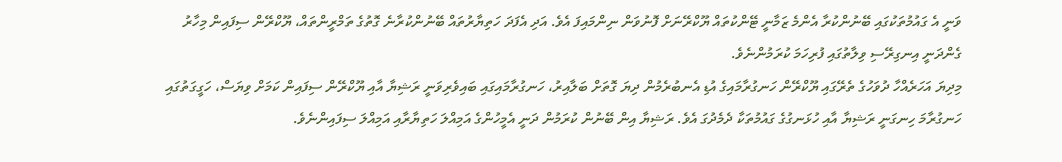ވަނީ އެ ގައުމުތަކުގައި ބޭނުންކުރާ އެންމެ ޒަމާނީ ޓޭންކުތައް ޔޫކްރޭނަށް ފޮނުވަން ނިންމައިފަ އެވެ. އަދި އެފަދަ ހަތިޔާރުތައް ބޭނުންކުރާނެ ގޮތުގެ ތަމްރީންތައް، ޔޫކްރޭން ސިފައިން މިހާރު ގެންދަނީ އިނގިރޭސި ވިލާތުގައި ފުރިހަމަ ކުރަމުންނެވެ.
މިދިޔަ އަހަރެއްހާ ދުވަހުގެ ތެރޭގައި ޔޫކްރޭން ހަނގުރާމައިގެ އުޑި އެނބުރެމުން ދިޔަ ގޮތަށް ބަލާއިރު، ހަނގުރާމައިގައި ބައިވެރިވަނީ ރަޝިޔާ އާއި ޔޫކްރޭން ސިފައިން ކަމަށް ވިޔަސް، ހަގީގަތުގައި ހަނގުރާމަ ހިނގަނީ ރަޝިޔާ އާއި ހުޅަނގުގެ ގައުމުތަކާ ދެމެދުގަ އެވެ. ރަޝިޔާ އިން ބޭނުން ކުރަމުން ދަނީ އެމީހުންގެ އަމިއްލަ ހަތިޔާރާއި އަމިއްލަ ސިފައިންނެވެ.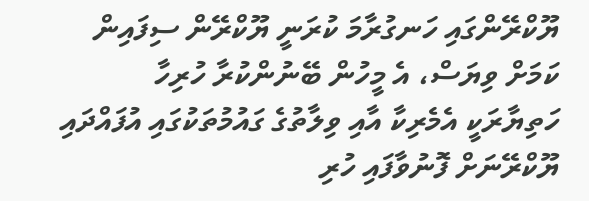ޔޫކްރޭންގައި ހަނގުރާމަ ކުރަނީ ޔޫކްރޭން ސިފައިން ކަމަށް ވިޔަސް، އެ މީހުން ބޭނުންކުރާ ހުރިހާ ހަތިޔާރަކީ އެމެރިކާ އާއި ވިލާތުގެ ގައުމުތަކުގައި އުފައްދައި ޔޫކްރޭނަށް ފޮނުވާފައި ހުރި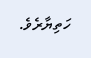ހަތިޔާރެވެ.